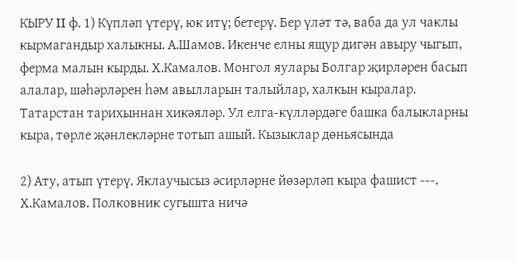КЫРУ II ф. 1) Күпләп үтерү, юк итү; бетерү. Бер үләт тә, ваба да ул чаклы кырмагандыр халыкны. А.Шамов. Икенче елны ящур дигән авыру чыгып, ферма малын кырды. Х.Камалов. Монгол яулары Болгар җирләрен басып алалар, шәһәрләрен һәм авылларын талыйлар, халкын кыралар. Татарстан тарихыннан хикәяләр. Ул елга-күлләрдәге башка балыкларны кыра, төрле җәнлекләрне тотып ашый. Кызыклар дөньясында

2) Ату, атып үтерү. Яклаучысыз әсирләрне йөзәрләп кыра фашист ---. Х.Камалов. Полковник сугышта ничә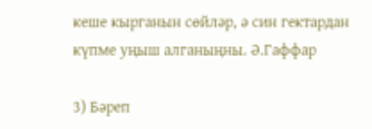кеше кырганын сөйләр, ә син гектардан күпме уңыш алганыңны. Ә.Гаффар

3) Бәреп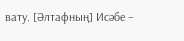вату. [Әлтафның] Исәбе –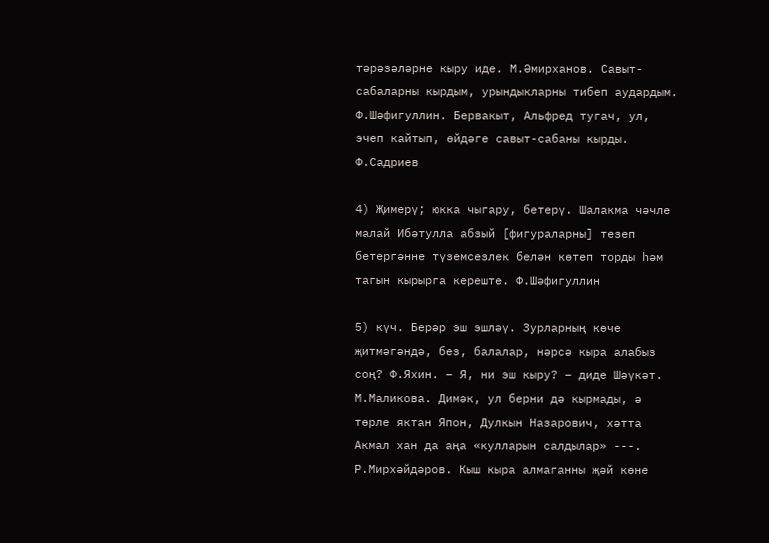тәрәзәләрне кыру иде. М.Әмирханов. Савыт-сабаларны кырдым, урындыкларны тибеп аудардым. Ф.Шәфигуллин. Бервакыт, Альфред тугач, ул, эчеп кайтып, өйдәге савыт-сабаны кырды. Ф.Садриев

4) Җимерү; юкка чыгару, бетерү. Шалакма чәчле малай Ибәтулла абзый [фигураларны] тезеп бетергәнне түземсезлек белән көтеп торды һәм тагын кырырга кереште. Ф.Шәфигуллин

5) күч. Берәр эш эшләү. Зурларның көче җитмәгәндә, без, балалар, нәрсә кыра алабыз соң? Ф.Яхин. – Я, ни эш кыру? – диде Шәүкәт. М.Маликова. Димәк, ул берни дә кырмады, ә төрле яктан Япон, Дулкын Назарович, хәтта Акмал хан да аңа «кулларын салдылар» ---. Р.Мирхәйдәров. Кыш кыра алмаганны җәй көне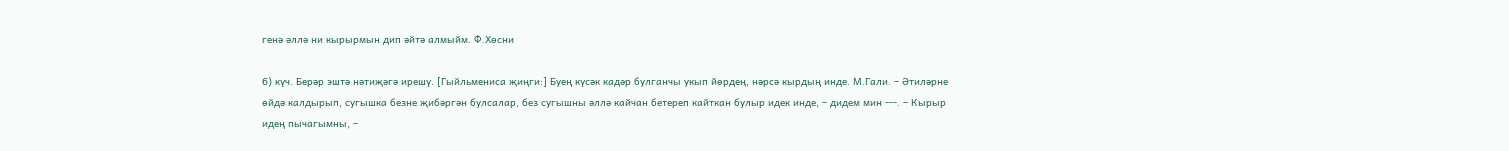генә әллә ни кырырмын дип әйтә алмыйм. Ф.Хөсни

6) күч. Берәр эштә нәтиҗәгә ирешү. [Гыйльмениса җиңги:] Буең күсәк кадәр булганчы укып йөрдең, нәрсә кырдың инде. М.Гали. – Әтиләрне өйдә калдырып, сугышка безне җибәргән булсалар, без сугышны әллә кайчан бетереп кайткан булыр идек инде, – дидем мин ---. – Кырыр идең пычагымны, –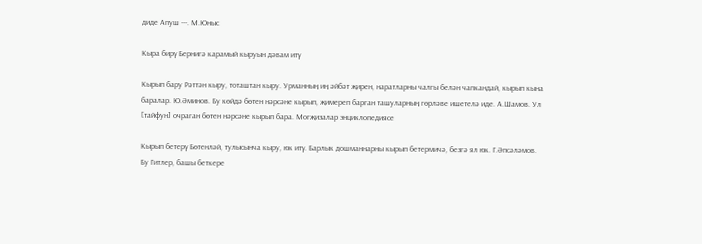диде Апуш ---. М.Юныс

Кыра бирү Бернигә карамый кыруын дәвам итү

Кырып бару Рәттән кыру, тоташтан кыру. Урманның иң әйбәт җирен, наратларны чалгы белән чапкандай, кырып кына баралар. Ю.Әминов. Бу көйдә бөтен нәрсәне кырып, җимереп барган ташуларның гөрләве ишетелә иде. А.Шамов. Ул [тайфун] очраган бөтен нәрсәне кырып бара. Могҗизалар энциклопедиясе

Кырып бетерү Бөтенләй, тулысынча кыру, юк итү. Барлык дошманнарны кырып бетермичә, безгә ял юк. Г.Әпсәләмов. Бу Гитлер, башы беткере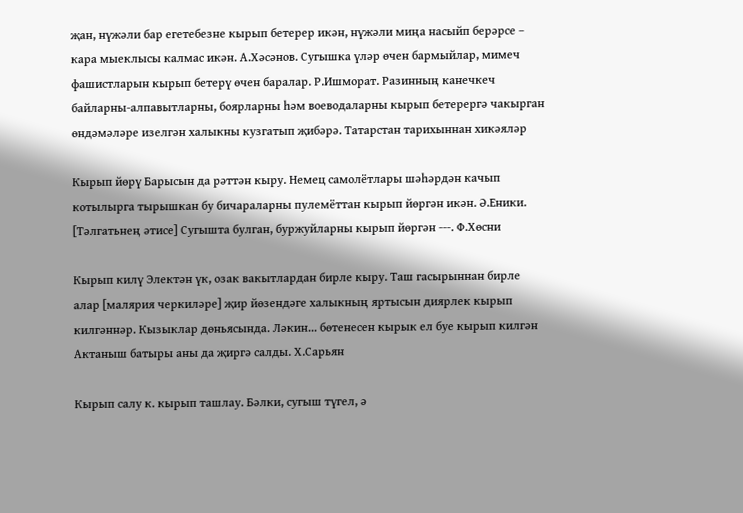җан, нүжәли бар егетебезне кырып бетерер икән, нүжәли миңа насыйп берәрсе – кара мыеклысы калмас икән. А.Хәсәнов. Сугышка үләр өчен бармыйлар, мимеч фашистларын кырып бетерү өчен баралар. Р.Ишморат. Разинның канечкеч байларны-алпавытларны, боярларны һәм воеводаларны кырып бетерергә чакырган өндәмәләре изелгән халыкны кузгатып җибәрә. Татарстан тарихыннан хикәяләр

Кырып йөрү Барысын да рәттән кыру. Немец самолётлары шәһәрдән качып котылырга тырышкан бу бичараларны пулемёттан кырып йөргән икән. Ә.Еники. [Тәлгатьнең әтисе] Сугышта булган, буржуйларны кырып йөргән ---. Ф.Хөсни

Кырып килү Электән үк, озак вакытлардан бирле кыру. Таш гасырыннан бирле алар [малярия черкиләре] җир йөзендәге халыкның яртысын диярлек кырып килгәннәр. Кызыклар дөньясында. Ләкин... бөтенесен кырык ел буе кырып килгән Актаныш батыры аны да җиргә салды. Х.Сарьян

Кырып салу к. кырып ташлау. Бәлки, сугыш түгел, ә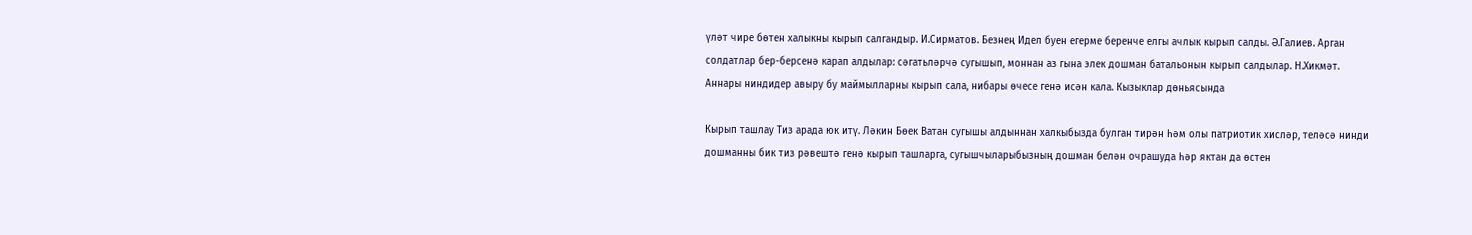үләт чире бөтен халыкны кырып салгандыр. И.Сирматов. Безнең Идел буен егерме беренче елгы ачлык кырып салды. Ә.Галиев. Арган солдатлар бер-берсенә карап алдылар: сәгатьләрчә сугышып, моннан аз гына элек дошман батальонын кырып салдылар. Н.Хикмәт. Аннары ниндидер авыру бу маймылларны кырып сала, нибары өчесе генә исән кала. Кызыклар дөньясында

Кырып ташлау Тиз арада юк итү. Ләкин Бөек Ватан сугышы алдыннан халкыбызда булган тирән һәм олы патриотик хисләр, теләсә нинди дошманны бик тиз рәвештә генә кырып ташларга, сугышчыларыбызның дошман белән очрашуда һәр яктан да өстен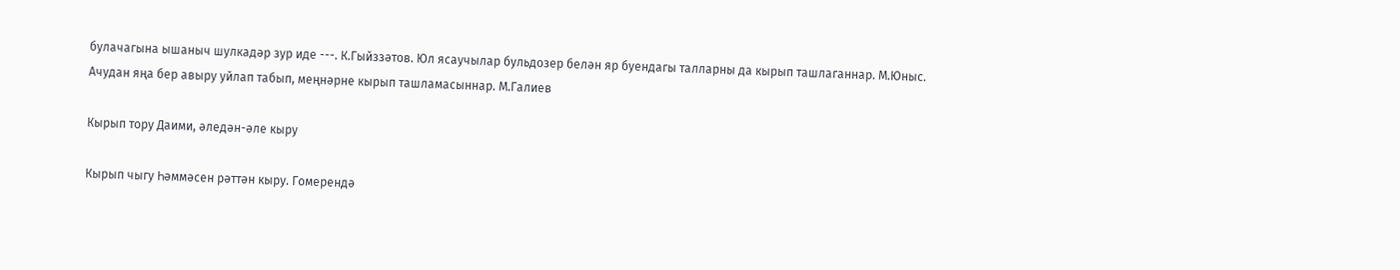булачагына ышаныч шулкадәр зур иде ---. К.Гыйззәтов. Юл ясаучылар бульдозер белән яр буендагы талларны да кырып ташлаганнар. М.Юныс. Ачудан яңа бер авыру уйлап табып, меңнәрне кырып ташламасыннар. М.Галиев

Кырып тору Даими, әледән-әле кыру

Кырып чыгу Һәммәсен рәттән кыру. Гомерендә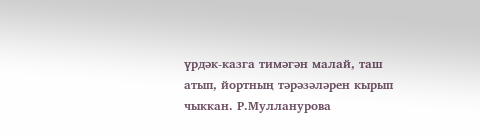үрдәк-казга тимәгән малай, таш атып, йортның тәрәзәләрен кырып чыккан. Р.Мулланурова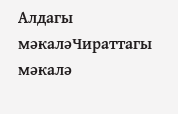Алдагы мәкаләЧираттагы мәкалә